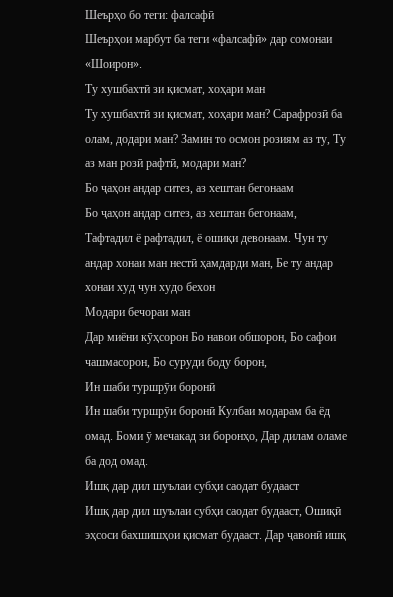Шеърҳо бо теги: фалсафӣ
Шеърҳои марбут ба теги «фалсафӣ» дар сомонаи «Шоирон».
Ту хушбахтӣ зи қисмат, хоҳари ман
Ту хушбахтӣ зи қисмат, хоҳари ман? Сарафрозӣ ба олам, додари ман? Замин то осмон розиям аз ту, Ту аз ман розӣ рафтӣ, модари ман?
Бо ҷаҳон андар ситез, аз хештан бегонаам
Бо ҷаҳон андар ситез, аз хештан бегонаам, Тафтадил ё рафтадил, ё ошиқи девонаам. Чун ту андар хонаи ман нестӣ ҳамдарди ман, Бе ту андар хонаи худ чун худо бехон
Модари бечораи ман
Дар миёни кӯҳсорон Бо навои обшорон, Бо сафои чашмасорон, Бо суруди боду борон,
Ин шаби туршрӯи боронӣ
Ин шаби туршрӯи боронӣ Кулбаи модарам ба ёд омад. Боми ӯ мечакад зи боронҳо, Дар дилам оламе ба дод омад.
Ишқ дар дил шуълаи субҳи саодат будааст
Ишқ дар дил шуълаи субҳи саодат будааст, Ошиқӣ эҳсоси бахшишҳои қисмат будааст. Дар ҷавонӣ ишқ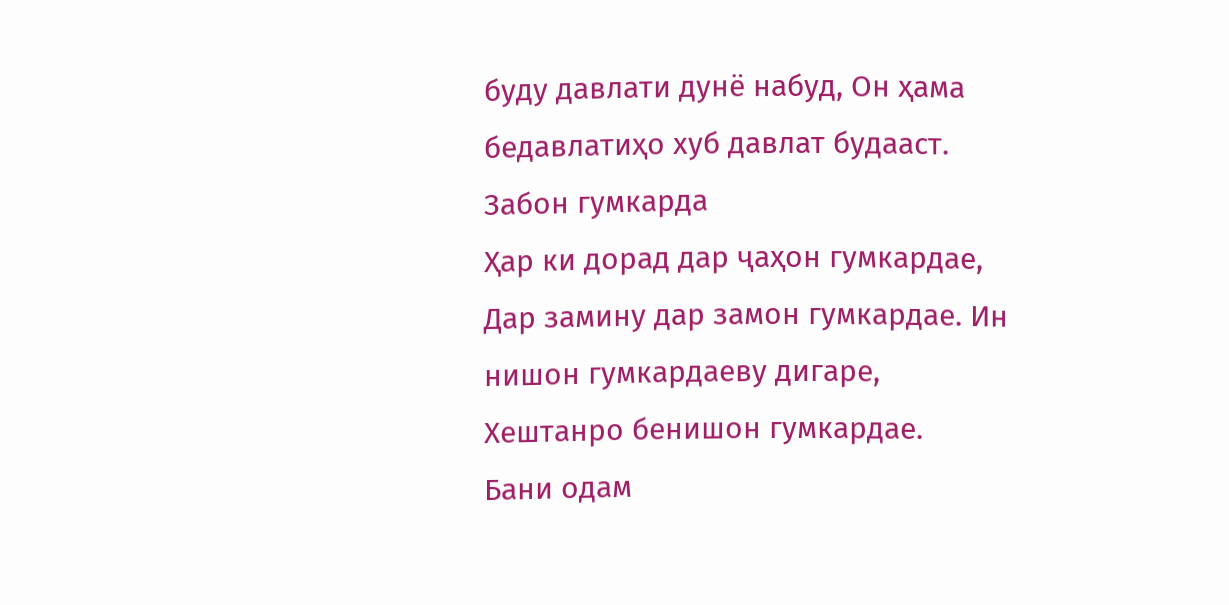буду давлати дунё набуд, Он ҳама бедавлатиҳо хуб давлат будааст.
Забон гумкарда
Ҳар ки дорад дар ҷаҳон гумкардае, Дар замину дар замон гумкардае. Ин нишон гумкардаеву дигаре, Хештанро бенишон гумкардае.
Бани одам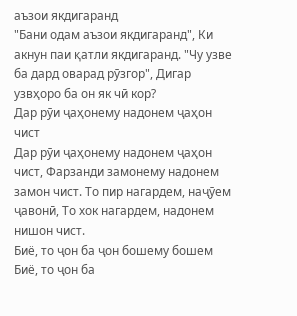аъзои якдигаранд
"Бани одам аъзои якдигаранд", Ки акнун паи қатли якдигаранд. "Чу узве ба дард оварад рӯзгор", Дигар узвҳоро ба он як чӣ кор?
Дар рӯи ҷаҳонему надонем ҷаҳон чист
Дар рӯи ҷаҳонему надонем ҷаҳон чист, Фарзанди замонему надонем замон чист. То пир нагардем, наҷӯем ҷавонӣ, То хок нагардем, надонем нишон чист.
Биё, то ҷон ба ҷон бошему бошем
Биё, то ҷон ба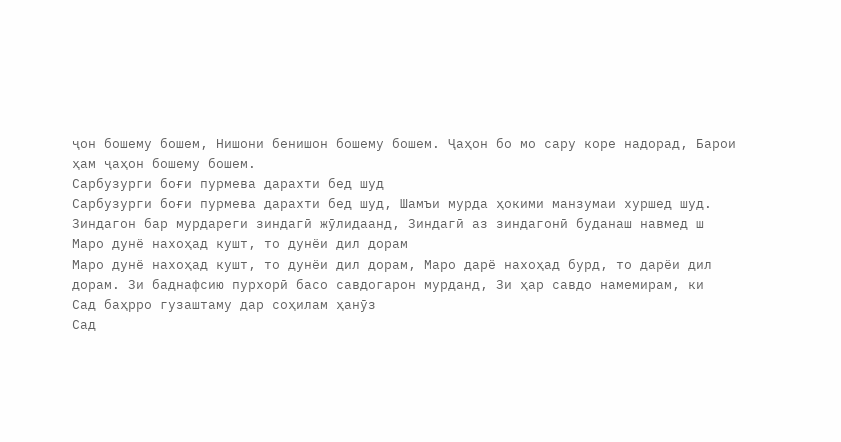ҷон бошему бошем, Нишони бенишон бошему бошем. Ҷаҳон бо мо сару коре надорад, Барои ҳам ҷаҳон бошему бошем.
Сарбузурги боғи пурмева дарахти бед шуд
Сарбузурги боғи пурмева дарахти бед шуд, Шамъи мурда ҳокими манзумаи хуршед шуд. Зиндагон бар мурдареги зиндагӣ жӯлидаанд, Зиндагӣ аз зиндагонӣ буданаш навмед ш
Маро дунё нахоҳад кушт, то дунёи дил дорам
Маро дунё нахоҳад кушт, то дунёи дил дорам, Маро дарё нахоҳад бурд, то дарёи дил дорам. Зи баднафсию пурхорӣ басо савдогарон мурданд, Зи ҳар савдо намемирам, ки
Сад баҳрро гузаштаму дар соҳилам ҳанӯз
Сад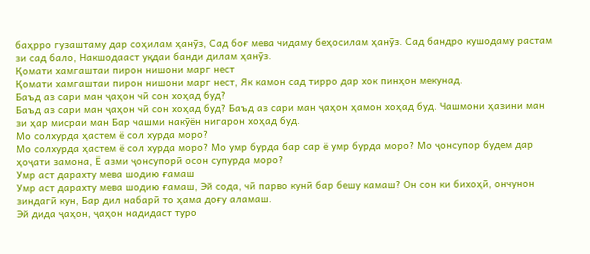баҳрро гузаштаму дар соҳилам ҳанӯз, Сад боғ мева чидаму беҳосилам ҳанӯз. Сад бандро кушодаму растам зи сад бало, Накшодааст уқдаи банди дилам ҳанӯз.
Қомати хамгаштаи пирон нишони марг нест
Қомати хамгаштаи пирон нишони марг нест, Як камон сад тирро дар хок пинҳон мекунад.
Баъд аз сари ман ҷаҳон чӣ сон хоҳад буд?
Баъд аз сари ман ҷаҳон чӣ сон хоҳад буд? Баъд аз сари ман ҷаҳон ҳамон хоҳад буд. Чашмони ҳазини ман зи ҳар мисраи ман Бар чашми накӯён нигарон хоҳад буд.
Мо солхурда ҳастем ё сол хурда моро?
Мо солхурда ҳастем ё сол хурда моро? Мо умр бурда бар сар ё умр бурда моро? Мо ҷонсупор будем дар ҳоҷати замона, Ё азми ҷонсупорӣ осон супурда моро?
Умр аст дарахту мева шодию ғамаш
Умр аст дарахту мева шодию ғамаш, Эй сода, чӣ парво кунӣ бар бешу камаш? Он сон ки бихоҳӣ, ончунон зиндагӣ кун, Бар дил набарӣ то ҳама доғу аламаш.
Эй дида ҷаҳон, ҷаҳон надидаст туро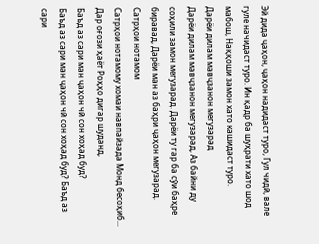Эй дида ҷаҳон, ҷаҳон надидаст туро, Гул чидӣ, вале гуле начидаст туро. Ин қадр ба шуҳрати хато шод мабош, Наққоши замон хато кашидаст туро.
Дарёи дилам мавҷзанон мегузарад
Дарёи дилам мавҷзанон мегузарад, Аз байни ду соҳили замон мегузарад. Дарёи ту гар ба сӯи баҳре биравад, Дарёи ман аз баҳри ҷаҳон мегузарад.
Сатрҳои нотамом
Сатрҳои нотамому хомаи навпайзада Монд бесоҳиб... Дар оғози ҳаёт Роҳҳо дигар шуданд,
Баъд аз сари ман ҷаҳон чӣ сон хоҳад буд?
Баъд аз сари ман ҷаҳон чӣ сон хоҳад буд? Баъд аз сари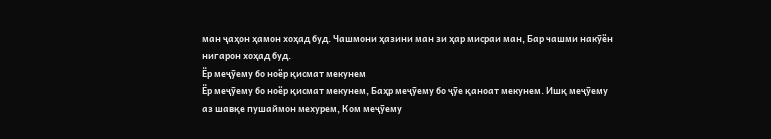ман ҷаҳон ҳамон хоҳад буд. Чашмони ҳазини ман зи ҳар мисраи ман, Бар чашми накӯён нигарон хоҳад буд.
Ёр меҷӯему бо ноёр қисмат мекунем
Ёр меҷӯему бо ноёр қисмат мекунем, Баҳр меҷӯему бо ҷӯе қаноат мекунем. Ишқ меҷӯему аз шавқе пушаймон мехурем, Ком меҷӯему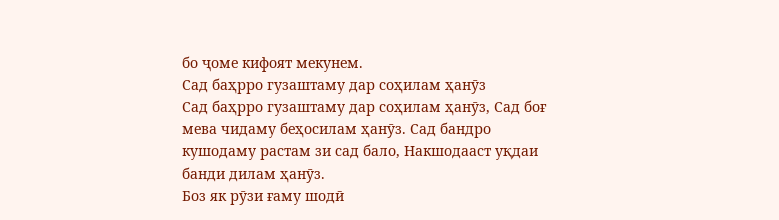бо ҷоме кифоят мекунем.
Сад баҳрро гузаштаму дар соҳилам ҳанӯз
Сад баҳрро гузаштаму дар соҳилам ҳанӯз, Сад боғ мева чидаму беҳосилам ҳанӯз. Сад бандро кушодаму растам зи сад бало, Накшодааст уқдаи банди дилам ҳанӯз.
Боз як рӯзи ғаму шодӣ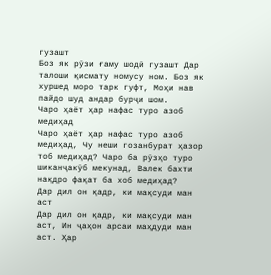гузашт
Боз як рӯзи ғаму шодӣ гузашт Дар талоши қисмату номусу ном. Боз як хуршед моро тарк гуфт, Моҳи нав пайдо шуд андар бурҷи шом.
Чаро ҳаёт ҳар нафас туро азоб медиҳад
Чаро ҳаёт ҳар нафас туро азоб медиҳад, Чу неши гозанбурат ҳазор тоб медиҳад? Чаро ба рӯзҳо туро шиканҷакӯб мекунад, Валек бахти нақдро фақат ба хоб медиҳад?
Дар дил он қадр, ки мақсуди ман аст
Дар дил он қадр, ки мақсуди ман аст, Ин ҷаҳон арсаи маҳдуди ман аст. Ҳар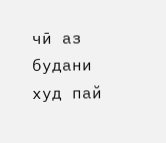чӣ аз будани худ пай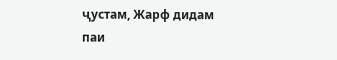ҷустам, Жарф дидам паи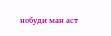нобуди ман аст